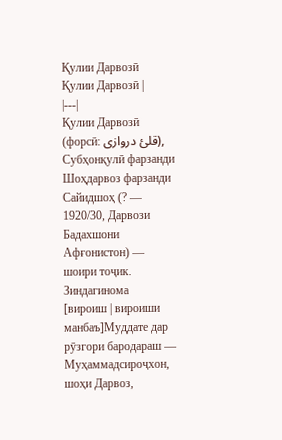Қулии Дарвозӣ
Қулии Дарвозӣ |
|---|
Қулии Дарвозӣ (форсӣ: قلئ دروازی), Субҳонқулӣ фарзанди Шоҳдарвоз фарзанди Сайидшоҳ (? — 1920/30, Дарвози Бадахшони Афғонистон) — шоири тоҷик.
Зиндагинома
[вироиш | вироиши манбаъ]Муддате дар рӯзгори бародараш — Муҳаммадсироҷхон, шоҳи Дарвоз,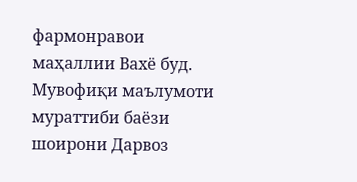фармонравои маҳаллии Вахё буд. Мувофиқи маълумоти мураттиби баёзи шоирони Дарвоз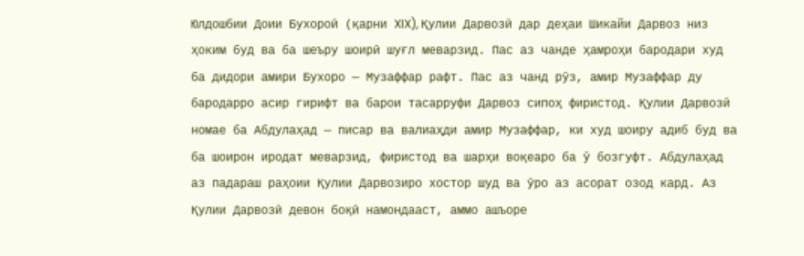Юлдошбии Доии Бухороӣ (қарни XIX), Қулии Дарвозӣ дар деҳаи Шикайи Дарвоз низ ҳоким буд ва ба шеъру шоирӣ шуғл меварзид. Пас аз чанде ҳамроҳи бародари худ ба дидори амири Бухоро — Музаффар рафт. Пас аз чанд рӯз, амир Музаффар ду бародарро асир гирифт ва барои тасарруфи Дарвоз сипоҳ фиристод. Қулии Дарвозӣ номае ба Абдулаҳад — писар ва валиаҳди амир Музаффар, ки худ шоиру адиб буд ва ба шоирон иродат меварзид, фиристод ва шарҳи воқеаро ба ӯ бозгуфт. Абдулаҳад аз падараш раҳоии Қулии Дарвозиро хостор шуд ва ӯро аз асорат озод кард. Аз Қулии Дарвозӣ девон боқӣ намондааст, аммо ашъоре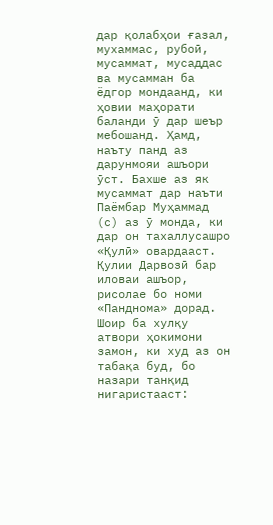дар қолабҳои ғазал, мухаммас, рубоӣ, мусаммат, мусаддас ва мусамман ба ёдгор мондаанд, ки ҳовии маҳорати баланди ӯ дар шеър мебошанд. Ҳамд, наъту панд аз дарунмояи ашъори ӯст. Бахше аз як мусаммат дар наъти Паёмбар Муҳаммад (с) аз ӯ монда, ки дар он тахаллусашро «Қулӣ» овардааст. Қулии Дарвозӣ бар иловаи ашъор, рисолае бо номи «Панднома» дорад. Шоир ба хулқу атвори ҳокимони замон, ки худ аз он табақа буд, бо назари танқид нигаристааст: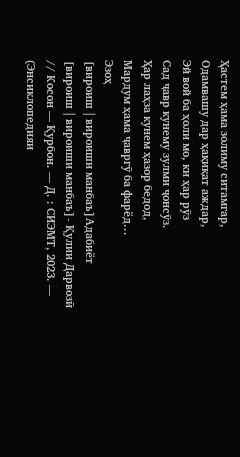Ҳастем ҳама золиму ситамгар,
Одамвашу дар ҳақиқат аждар,
Эй вой ба ҳоли мо, ки ҳар рӯз
Сад ҷавр кунему зулми ҷонсӯз.
Ҳар лаҳза кунем ҳазор бедод,
Мардум ҳама ҷавргӯ ба фарёд...
Эзоҳ
[вироиш | вироиши манбаъ]Адабиёт
[вироиш | вироиши манбаъ]- Қулии Дарвозӣ // Косон — Қурбон. — Д. : СИЭМТ, 2023. — (Энсиклопедияи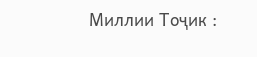Миллии Тоҷик :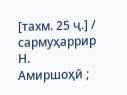[тахм. 25 ҷ.] / сармуҳаррир Н. Амиршоҳӣ ;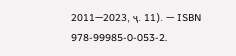2011—2023, ҷ. 11). — ISBN 978-99985-0-053-2.